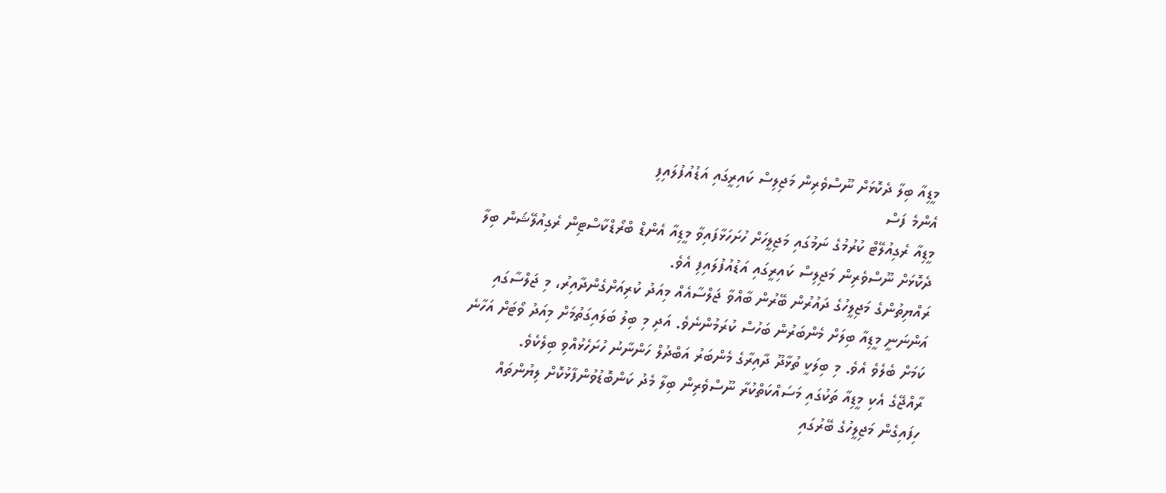މީޑިއާ ބިލާ ދެކޮޅަށް ނޫސްވެރިން މަޖިލިސް ކައިރީގައި އަޑުއުފުލައިފި
އެންމެ ފަސް
މީޑިއާ ރެގިއުލޭޓް ކުރުމުގެ ނަމުގައި މަޖިލީހަށް ހުށަހަޅާފައިވާ މީޑިއާ އެންޑް ބްރޯޑްކާސްޓިން ރެގިއުލޭޝަން ބިލާ ދެކޮޅަށް ނޫސްވެރިން މަޖިލިސް ކައިރީގައި އަޑުއުފުލައިފި އެވެ.
ރައްޔިތުންގެ މަޖިލީހުގެ ދައުރުން ބޭރުން ބާއްވާ ޖަލްސާއެއް މިއަދު ކުރިއަށްގެންދާއިރު، މި ޖަލްސާގައި އަންނަނީ މީޑިއާ ބިލަށް މެންބަރުން ބަހުސް ކުރަމުންނެވެ. އަދި މި ބިލު ބަލައިގަތުމަށް މިއަދު ވޯޓަށް އަހާނެ ކަމަށް ބެލެވެ އެވެ. މި ބިލަކީ ތުޅާދޫ ދާއިރާގެ މެންބަރު އަބްދުލް ހަންނާނު ހުށަހެޅުއްވި ބިލެކެވެ.
ރާއްޖޭގެ އެކި މީޑިއާ ތަކުގައި މަސައްކަތްކުރާ ނޫސްވެރިން ބިލާ މެދު ކަންބޮޑުވުންފާޅުކޮށް ލިޔުންތައް ހިފައިގެން މަޖިލީހުގެ ބޭރުގައި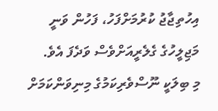އިހުތިޖާޖު ކުރުމަށްފަހު، ފަހުން ވަނީ މަޖިލީހުގެ ގެލެރީއަށްވެސް ވަދެފަ އެވެ.
މި ބިލަކީ ނޫސްވެރިކަމުގެ މިނިވަންކަމަށް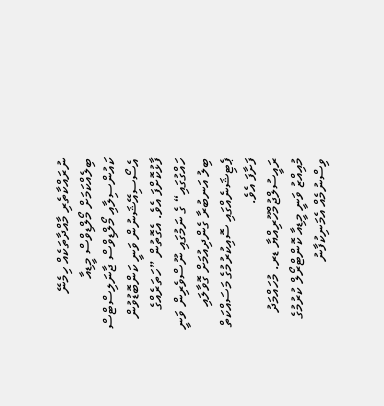ނުރައްކާތެރި މާއްދާތަކެއް ހިމެނޭ ބިލެއްކަމަށް މޯލްޑިވްސް މީޑިއާ ކައުންސިލާއި މޯލްޑިވްސް ޖާނަލިސްޓްސް އެސޯސިއޭޝަނުން ވަނީ ކަންބޮޑުވުން ފާޅުކޮށްފަ އެވެ. އެގޮތުން ”ހަތަރެއްގެ ހައްގުގައި“ ގެ ނަމުގައި ނޫސްވެރިން ވަނީ ބިލު އަނބުރާ ގެންދިއުމަށް ގޮވާލައި ޕެޓިޝަނެއްގައި ސޮއިކުރުމުގެ މަސައްކަތް ފަށާފަ އެވެ.
ރައީސުލްޖުމްހޫރިއްޔާ ޑރ. މުހައްމަދު މުއިއްޒު ވަނީ މީޑިއާ ކޮންޓްރޯލް ކުރުމުގެ ވިސްނުމެއް އެމަނިކުފާނު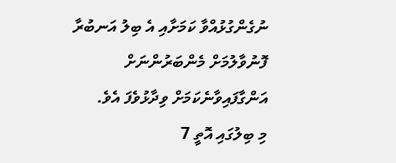ނުގެންގުޅުއްވާ ކަމަށާއި އެ ބިލު އަނބުރާ ފޮނުވާލުމަށް މެންބަރުންނަށް އަންގާފައިވާނެކަމަށް ވިދާޅުވެފަ އެވެ.
މި ބިލުގައި އޮތީ 7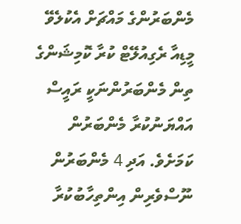މެންބަރުންގެ މައްޗަށް އެކުލެވޭ މީޑިއާ ރެގިއުލޭޓް ކުރާ ކޮމިޝަންގެ ތިން މެންބަރުންނަކީ ރައީސް އައްޔަނުކުރާ މެންބަރުން ކަމަށެވެ. އަދި 4 މެންބަރުން ނޫސްވެރިން އިންތިހާބުކުރާ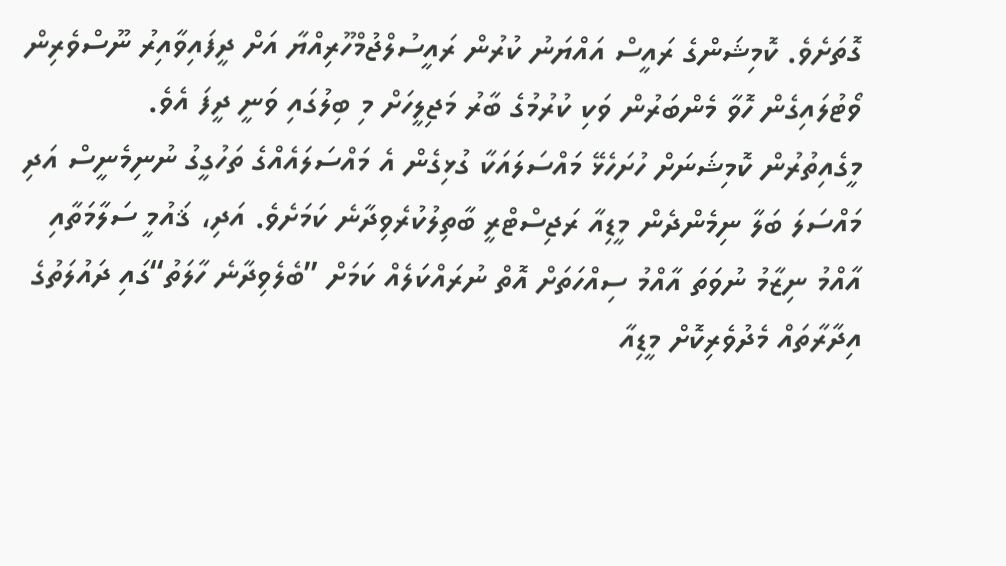ގޮތަށެވެ. ކޮމިޝަންގެ ރައީސް އައްޔަނު ކުރުން ރައީސުލްޖުމްހޫރިއްޔާ އަށް ދީފައިވާއިރު ނޫސްވެރިން ވޯޓުލައިގެން ހޮވާ މެންބަރުން ވަކި ކުރުމުގެ ބާރު މަޖިލީހަށް މި ބިލުގައި ވަނީ ދީފަ އެވެ.
މީގެއިތުރުން ކޮމިޝަނަށް ހުށަހެޅޭ މައްސަލައަކާ ގުޅިގެން އެ މައްސަލައެއްގެ ތަހުގީގު ނުނިމެނީސް އަދި މައްސަލަ ބަލާ ނިމެންދެން މީޑިއާ ރަޖިސްޓްރީ ބާތިލުކުރެވިދާނެ ކަމަށެވެ. އަދި، ޤައުމީ ސަލާމަތާއި އާއްމު ނިޒާމު ނުވަތަ އާއްމު ސިއްހަތަށް އޮތް ނުރައްކަލެއް ކަމަށް ”ބެލެވިދާނެ ހާލަތު“ގައި ދައުލަތުގެ އިދާރާތައް މެދުވެރިކޮށް މީޑިއާ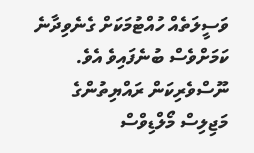ވަސީލަތެއް ހުއްޓުމަކަށް ގެނެވިދާނެ ކަމަށްވެސް ބުނެފައިވެ އެވެ.
ނޫސްވެރިކަން ރައްޔިތުންގެ މަޖިލިސް މޯލްޑިވްސް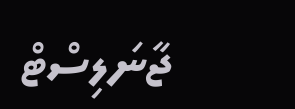ޖާނަލިސްޓް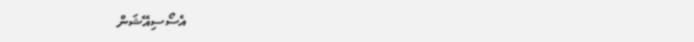އެސޯސިއޭޝަން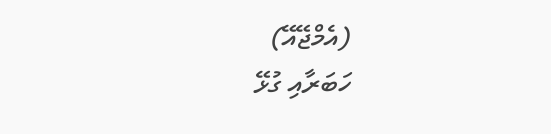(އެމްޖޭއޭ)
ހަބަރާއި ގުޅޭ